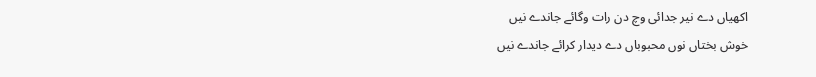اکھیاں دے نیر جدائی وچ دن رات وگائے جاندے نیں
خوش بختاں نوں محبوباں دے دیدار کرائے جاندے نیں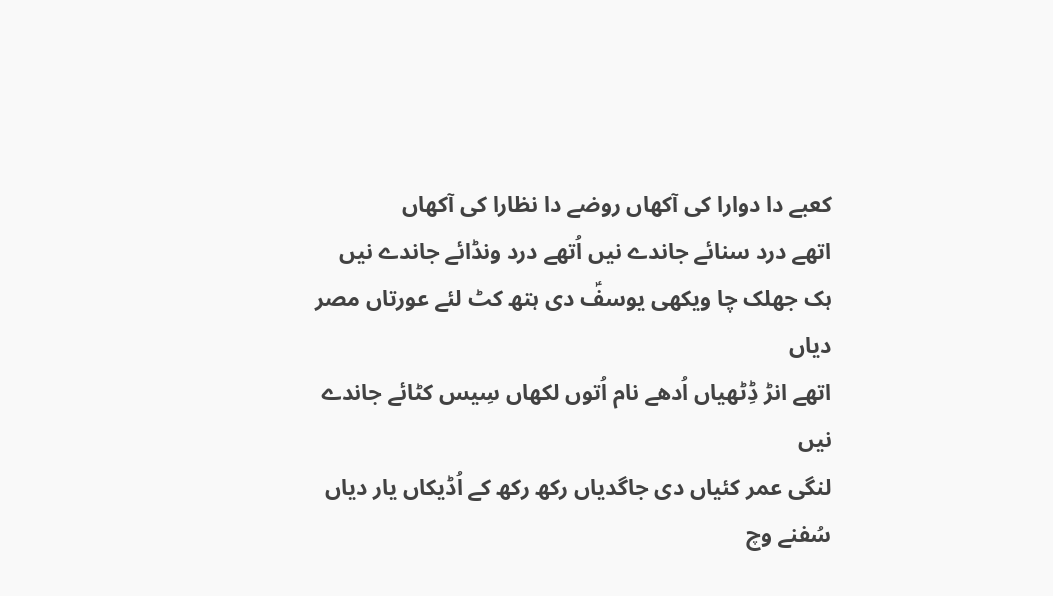کعبے دا دوارا کی آکھاں روضے دا نظارا کی آکھاں
اتھے درد سنائے جاندے نیں اُتھے درد ونڈائے جاندے نیں
ہک جھلک چا ویکھی یوسفؑ دی ہتھ کٹ لئے عورتاں مصر دیاں
اتھے انڑ ڈِٹھیاں اُدھے نام اُتوں لکھاں سِیس کٹائے جاندے نیں
لنگی عمر کئیاں دی جاگدیاں رکھ رکھ کے اُڈیکاں یار دیاں
سُفنے وچ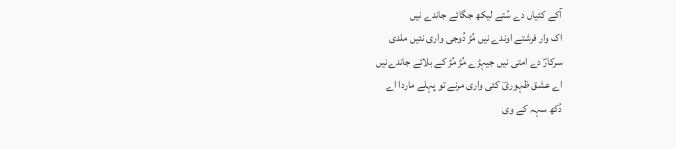آکے کئیاں دے سُتے لیکھ جگائے جاندے نیں
اک وار فرشتے اوندے نیں مُڑ دُوجی واری نئیں ملدی
سرکارؐ دے امتی نیں جیہڑے مُڑ مُڑ کے بلائے جاندےنیں
اے عشق ظہوریؔ کئی واری مرنے تو پہلے ماردا اے
دُکھ سہہ کے وی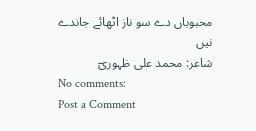محبوباں دے سو ناز اٹھائے جاندے نیں
شاعر: محمد علی ظہوریؔ
No comments:
Post a Comment